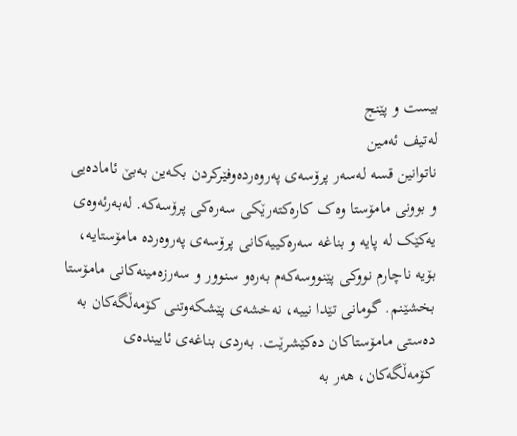بیست و پێنج
لەتیف ئەمین
ناتوانین قسە لەسەر پرۆسەی پەروەردەوفێرکردن بکەین بەبێ ئامادەیی و بوونی مامۆستا وەک کارەکتەرێکی سەرەکی پرۆسەکە. لەبەرئەوەی یەکێک لە پایە و بناغە سەرەکییەکانی پرۆسەی پەروەردە مامۆستایە، بۆیە ناچارم نووکی پێنووسەکەم بەرەو سنوور و سەرزەمینەکانی مامۆستا بخشێنم. گومانی تێدا نییە، نەخشەی پێشکەوتنی کۆمەڵگەکان بە دەستی مامۆستاکان دەکێشرێت. بەردی بناغەی ئاییندەی کۆمەڵگەکان، هەر بە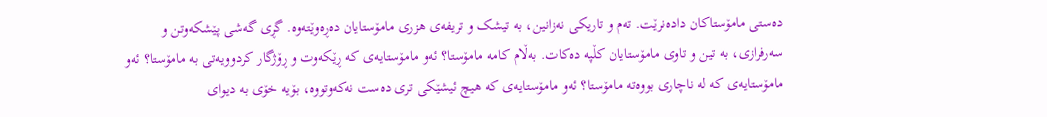دەستی مامۆستاکان دادەنرێت. تەم و تاریکی نەزانین، بە تیشک و تریفەی هزری مامۆستایان دەڕەوێتەوە. گڕی گەشی پێشکەوتن و سەرفرازی، بە تین و تاوی مامۆستایان کڵپە دەکات. بەڵام کامە مامۆستا؟ ئەو مامۆستایەی کە ڕێکەوت و ڕۆژگار کردوویەتی بە مامۆستا؟ ئەو مامۆستایەی کە لە ناچاری بووەتە مامۆستا؟ ئەو مامۆستایەی کە هیچ ئیشێکی تری دەست نەکەوتووە، بۆیە خۆی بە دیوای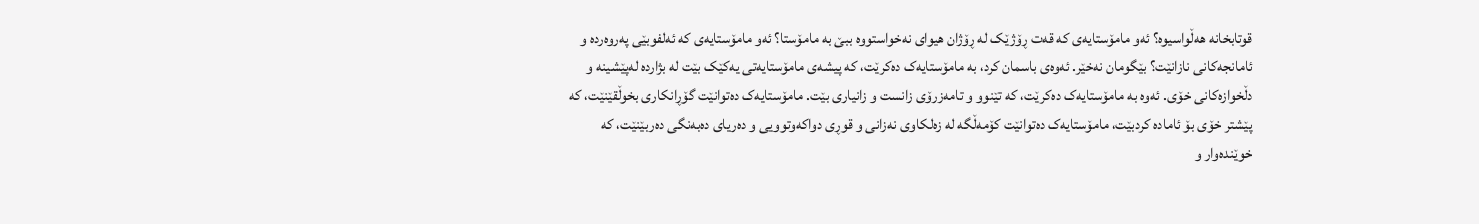قوتابخانە هەڵواسیوە؟ ئەو مامۆستایەی کە قەت ڕۆژێک لە ڕۆژان هیوای نەخواستووە ببێ بە مامۆستا؟ ئەو مامۆستایەی کە ئەلفوبێی پەروەردە و ئامانجەکانی نازانێت؟ بێگومان نەخێر. ئەوەی باسمان کرد، بە مامۆستایەک دەکرێت، کە پیشەی مامۆستایەتی یەکێک بێت لە بژاردە لەپێشینە و دڵخوازەکانی خۆی. ئەوە بە مامۆستایەک دەکرێت، کە تێنوو و تامەزرۆی زانست و زانیاری بێت. مامۆستایەک دەتوانێت گۆڕانکاری بخوڵقێنێت، کە پێشتر خۆی بۆ ئامادە کردبێت، مامۆستایەک دەتوانێت کۆمەڵگە لە زەلکاوی نەزانی و قوڕی دواکەوتوویی و دەریای دەبەنگی دەربێنێت، کە خوێندەوار و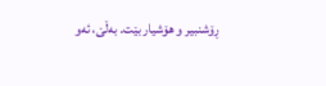ڕۆشنبیر و هۆشیار بێت. بەڵێ، ئەو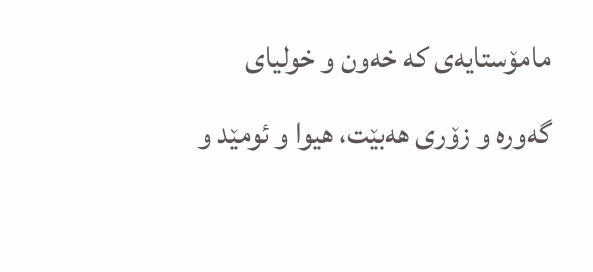مامۆستایەی کە خەون و خولیای گەورە و زۆری هەبێت، هیوا و ئومێد و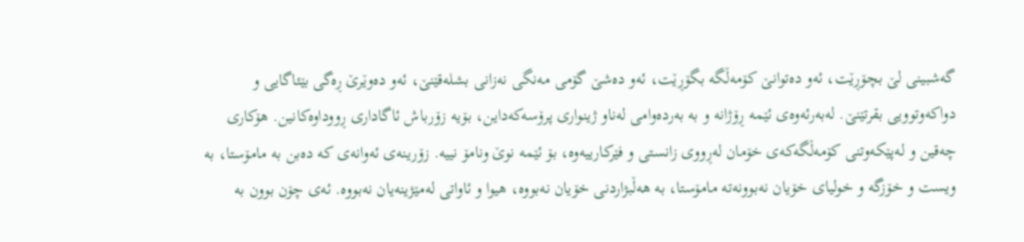گەشبینی لێ بچۆڕێت، ئەو دەتوانێ کۆمەڵگە بگۆڕێت، ئەو دەشێ گۆمی مەنگی نەزانی بشلەقێنێ، ئەو دەوێرێ ڕەگی بێئاگایی و دواکەوتوویی بقرتێنێ. لەبەرئەوەی ئێمە ڕۆژانە و بە بەردەوامی لەناو ژینواری پرۆسەکەداین، بۆیە زۆرباش ئاگاداری ڕووداوەکانین. هۆکاری چەقین و لەپێکەوتنی کۆمەڵگەکەی خۆمان لەڕووی زانستی و فێرکارییەوە، بۆ ئێمە نوێ ونامۆ نییە. زۆرینەی ئەوانەی کە دەبن بە مامۆستا، بە ویست و خۆزگە و خولیای خۆیان نەبوونەتە مامۆستا، بە هەڵبژاردنی خۆیان نەبووە، هیوا و ئاواتی لەمێژینەیان نەبووە. ئەی چۆن بوون بە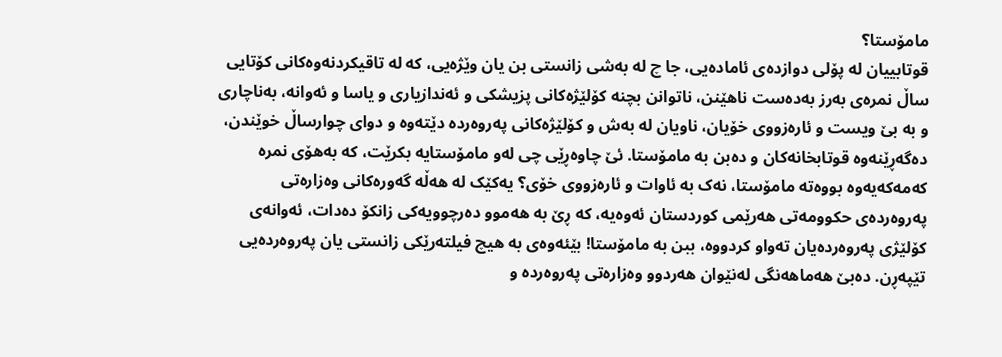مامۆستا؟
قوتابییان لە پۆلی دوازدەی ئامادەیی، جا چ لە بەشی زانستی بن یان وێژەیی، کە لە تاقیکردنەوەکانی کۆتایی ساڵ نمرەی بەرز بەدەست ناهێنن، ناتوانن بچنە کۆلێژەکانی پزیشکی و ئەندازیاری و یاسا و ئەوانە، بەناچاری و بە بێ ویست و ئارەزووی خۆیان، ناویان لە بەش و کۆلێژەکانی پەروەردە دێتەوە و دوای چوارساڵ خوێندن، دەگەڕێنەوە قوتابخانەکان و دەبن بە مامۆستا. ئێ چاوەڕێی چی لەو مامۆستایە بکرێت، کە بەهۆی نمرە کەمەکەیەوە بووەتە مامۆستا، نەک بە ئاوات و ئارەزووی خۆی؟ یەکێک لە هەڵە گەورەکانی وەزارەتی پەروەردەی حکوومەتی هەرێمی کوردستان ئەوەیە، کە ڕێ بە هەموو دەرچوویەکی زانکۆ دەدات، ئەوانەی کۆلێژی پەروەردەیان تەواو کردووە، ببن بە مامۆستا! بێئەوەی بە هیچ فیلتەرێکی زانستی یان پەروەردەیی تێپەڕن. دەبێ هەماهەنگی لەنێوان هەردوو وەزارەتی پەروەردە و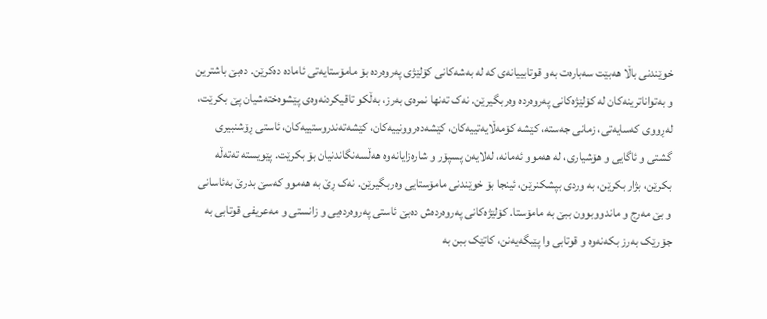خوێندنی باڵا هەبێت سەبارەت بەو قوتابییانەی کە لە بەشەکانی کۆلێژی پەروەردە بۆ مامۆستایەتی ئامادە دەکرێن. دەبێ باشترین و بەتواناترینەکان لە کۆلێژەکانی پەروەردە وەربگیرێن. نەک تەنها نمرەی بەرز، بەڵکو تاقیکردنەوەی پێشوەختەشیان پێ بکرێت، لەڕووی کەسایەتی، زمانی جەستە، کێشە کۆمەڵایەتییەکان، کێشەدەروونییەکان، کێشەتەندروستییەکان، ئاستی ڕۆشنبیری گشتی و ئاگایی و هۆشیاری، لە هەموو ئەمانە، لەلایەن پسپۆر و شارەزایانەوە هەڵسەنگاندنیان بۆ بکرێت. پێویستە تەتەڵە بکرێن، بژار بکرێن، بە وردی بپشکنرێن، ئینجا بۆ خوێندنی مامۆستایی وەربگیرێن. نەک ڕێ بە هەموو کەسێ بدرێ بەئاسانی و بێ مەرج و ماندووبوون ببێ بە مامۆستا. کۆلێژەکانی پەروەردەش دەبێ ئاستی پەروەردەیی و زانستی و مەعریفی قوتابی بە جۆرێک بەرز بکەنەوە و قوتابی وا پێبگەیەنن، کاتێک ببن بە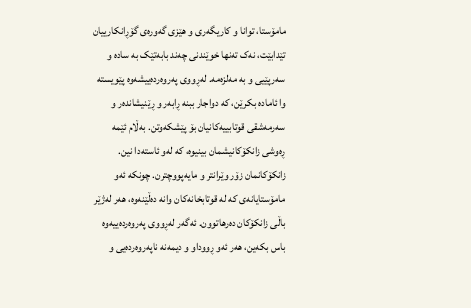مامۆستا، توانا و کاریگەری و هێزی گەورەی گۆڕانکارییان تێدابێت، نەک تەنها خوێندنی چەند بابەتێک بە سادە و سەرپێیی و بە مەلزەمە. لەڕووی پەروەردەییشەوە پێویستە وا ئامادە بکرێن، کە دواجار ببنە ڕابەر و ڕێنیشاندەر و سەرمەشقی قوتابییەکانیان بۆ پێشکەوتن. بەڵام ئێمە ڕەوشی زانکۆکانیشمان بینیوە، کە لەو ئاستەدا نین. زانکۆکانمان زۆر وێرانتر و مایەپووچترن. چونکە ئەو مامۆستایانەی کە لە قوتابخانەکان وانە دەڵێنەوە، هەر لەژێر باڵی زانکۆکان دەرهاتوون. ئەگەر لەڕووی پەروەردەییەوە باس بکەین، هەر ئەو ڕووداو و دیمەنە ناپەروەردەیی و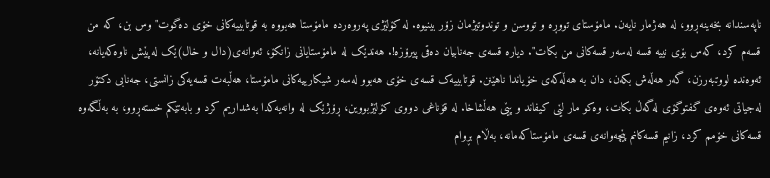ناپەسندانە بخەینەڕوو، لە هەژمار نایەن. مامۆستای تووڕە و تووسن و توندوتیژمان زۆر بینیوە. لە کۆلێژی پەروەردە مامۆستا هەبووە بە قوتابییەکانی خۆی دەگوت"وس بن، کە من قسەم کرد، کەس بۆی نییە قسە لەسەر قسەکانی من بکات". دیارە قسەی جەنابیان دەقی پیرۆزە!. هەندێک لە مامۆستایانی زانکۆ، ئەوانەی(دال و خال)ێک لەپێش ناوەکەیانە، ئەوەندە لووتبەرزن، گەر هەڵەش بکەن، دان بە هەڵەکەی خۆیاندا ناهێنن. قوتابییەک قسەی خۆی هەبوو لەسەر شیکارییەکانی مامۆستا، هەڵبەت قسەیەکی زانستی، جەنابی دکتۆر لەجیاتی ئەوەی گفتوگۆی لەگەڵ بکات، وەکو مار لێی کیفاند و پێی هەڵشاخا. لە قۆناغی دووی کۆلێژبووین، ڕۆژێک لە وانەیەکدا بەشداریم کرد و بابەتێکم خستەڕوو، بە بەڵگەوە قسەکانی خۆمم کرد، زانیم قسەکانم پێچەوانەی قسەی مامۆستاکەمانە، بەڵام بڕوام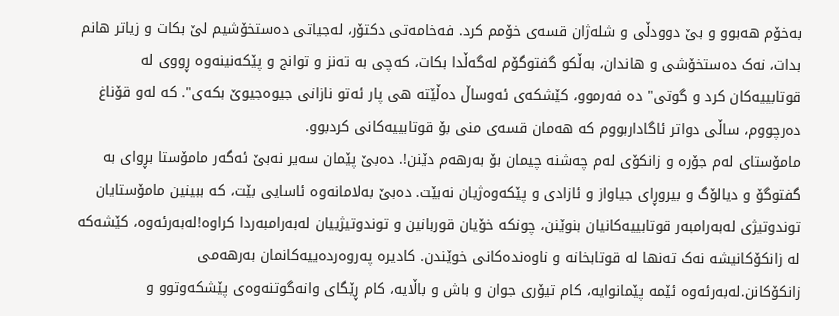بەخۆم هەبوو و بێ دوودڵی و شلەژان قسەی خۆمم کرد. فەخامەتی دکتۆر، لەجیاتی دەستخۆشیم لێ بکات و زیاتر هانم بدات، نەک دەستخۆشی و هاندان، بەڵکو گفتوگۆم لەگەڵدا بکات، کەچی بە تەنز و توانج و پێکەنینەوە ڕووی لە قوتابییەکان کرد و گوتی" دە فەرموو، کێشکەی ئەوساڵ دەڵێتە هی پار ئەتو نازانی جیوەجیوێ بکەی". کە لەو قۆناغ دەرچووم، ساڵی دواتر ئاگاداربووم کە هەمان قسەی منی بۆ قوتابییەکانی کردبوو.
مامۆستای لەم جۆرە و زانکۆی لەم چەشنە چیمان بۆ بەرهەم دێنن!. دەبێ پێمان سەیر نەبێ ئەگەر مامۆستا بڕوای بە گفتوگۆ و دیالۆگ و بیروڕای جیاواز و ئازادی و پێکەوەژیان نەبێت. دەبێ بەلامانەوە ئاسایی بێت، کە ببینین مامۆستایان توندوتیژی لەبەرامبەر قوتابییەکانیان بنوێنن، چونکە خۆیان قوربانین و توندوتیژییان لەبەرامبەردا کراوە!لەبەرئەوە، کێشەکە لە زانکۆکانیشە نەک تەنها لە قوتابخانە و ناوەندەکانی خوێندن. کادیرە پەروەردەییەکانمان بەرهەمی زانکۆکانن.لەبەرئەوە ئێمە پێمانوایە، کام تیۆری جوان و باش و باڵایە، کام ڕێگای وانەگوتنەوەی پێشکەوتوو و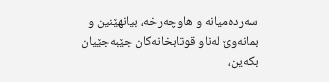سەردەمیانە و هاوچەرخە، بیانهێنین و بمانەوێ لەناو قوتابخانەکان جێبەجێیان بکەین،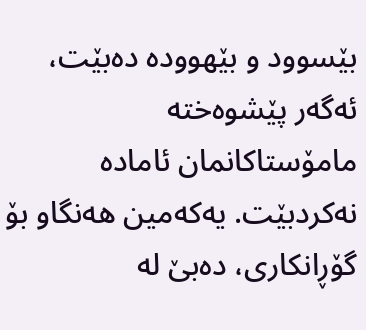بێسوود و بێهوودە دەبێت، ئەگەر پێشوەختە مامۆستاکانمان ئامادە نەکردبێت. یەکەمین هەنگاو بۆ گۆڕانکاری، دەبێ لە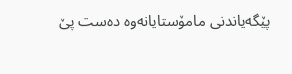پێگەیاندنی مامۆستایانەوە دەست پێ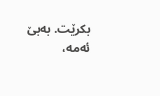بکرێت. بەبێ ئەمە،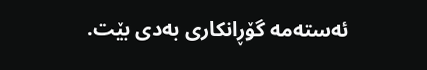ئەستەمە گۆڕانکاری بەدی بێت.